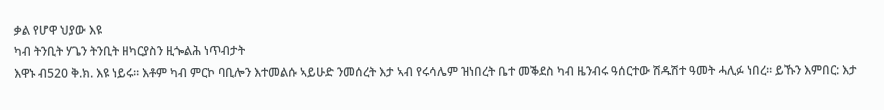ቃል የሆዋ ህያው እዩ
ካብ ትንቢት ሃጌን ትንቢት ዘካርያስን ዚጐልሕ ነጥብታት
እዋኑ ብ520 ቅ.ክ. እዩ ነይሩ። እቶም ካብ ምርኮ ባቢሎን እተመልሱ ኣይሁድ ንመሰረት እታ ኣብ የሩሳሌም ዝነበረት ቤተ መቕደስ ካብ ዜንብሩ ዓሰርተው ሽዱሽተ ዓመት ሓሊፉ ነበረ። ይኹን እምበር: እታ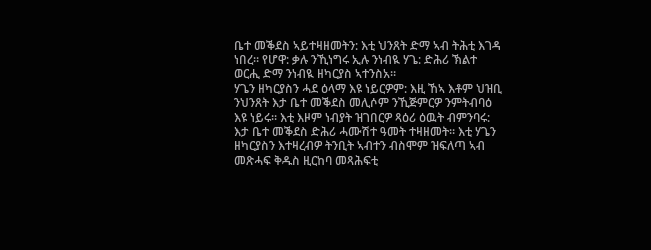ቤተ መቕደስ ኣይተዛዘመትን: እቲ ህንጸት ድማ ኣብ ትሕቲ እገዳ ነበረ። የሆዋ: ቃሉ ንኺነግሩ ኢሉ ንነብዪ ሃጌ: ድሕሪ ኽልተ ወርሒ ድማ ንነብዪ ዘካርያስ ኣተንስአ።
ሃጌን ዘካርያስን ሓደ ዕላማ እዩ ነይርዎም: እዚ ኸኣ እቶም ህዝቢ ንህንጸት እታ ቤተ መቕደስ መሊሶም ንኺጅምርዎ ንምትብባዕ እዩ ነይሩ። እቲ እዞም ነብያት ዝገበርዎ ጻዕሪ ዕዉት ብምንባሩ: እታ ቤተ መቕደስ ድሕሪ ሓሙሽተ ዓመት ተዛዘመት። እቲ ሃጌን ዘካርያስን እተዛረብዎ ትንቢት ኣብተን ብስሞም ዝፍለጣ ኣብ መጽሓፍ ቅዱስ ዚርከባ መጻሕፍቲ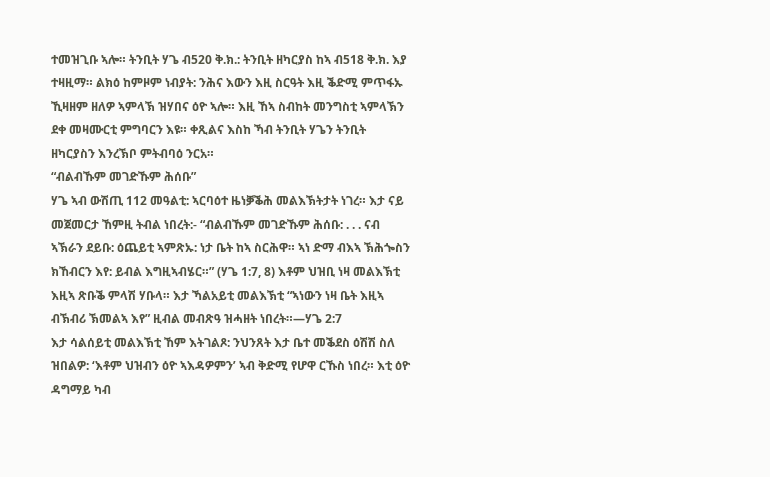ተመዝጊቡ ኣሎ። ትንቢት ሃጌ ብ520 ቅ.ክ.: ትንቢት ዘካርያስ ከኣ ብ518 ቅ.ክ. እያ ተዛዚማ። ልክዕ ከምዞም ነብያት: ንሕና እውን እዚ ስርዓት እዚ ቕድሚ ምጥፋኡ ኺዛዘም ዘለዎ ኣምላኽ ዝሃበና ዕዮ ኣሎ። እዚ ኸኣ ስብከት መንግስቲ ኣምላኽን ደቀ መዛሙርቲ ምግባርን እዩ። ቀጺልና እስከ ኻብ ትንቢት ሃጌን ትንቢት ዘካርያስን እንረኽቦ ምትብባዕ ንርአ።
“ብልብኹም መገድኹም ሕሰቡ”
ሃጌ ኣብ ውሽጢ 112 መዓልቲ: ኣርባዕተ ዜነቓቕሕ መልእኽትታት ነገረ። እታ ናይ መጀመርታ ኸምዚ ትብል ነበረት:- “ብልብኹም መገድኹም ሕሰቡ: . . . ናብ ኣኽራን ደይቡ: ዕጨይቲ ኣምጽኡ: ነታ ቤት ከኣ ስርሕዋ። ኣነ ድማ ብእኣ ኽሕጐስን ክኸብርን እየ: ይብል እግዚኣብሄር።” (ሃጌ 1:7, 8) እቶም ህዝቢ ነዛ መልእኽቲ እዚኣ ጽቡቕ ምላሽ ሃቡላ። እታ ኻልአይቲ መልእኽቲ “ኣነውን ነዛ ቤት እዚኣ ብኽብሪ ኽመልኣ እየ” ዚብል መብጽዓ ዝሓዘት ነበረት።—ሃጌ 2:7
እታ ሳልሰይቲ መልእኽቲ ኸም እትገልጾ: ንህንጸት እታ ቤተ መቕደስ ዕሽሽ ስለ ዝበልዎ: ‘እቶም ህዝብን ዕዮ ኣእዳዎምን’ ኣብ ቅድሚ የሆዋ ርኹስ ነበረ። እቲ ዕዮ ዳግማይ ካብ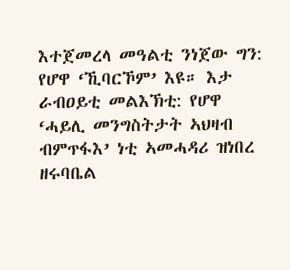እተጀመረላ መዓልቲ ንነጀው ግን: የሆዋ ‘ኺባርኾም’ እዩ። እታ ራብዐይቲ መልእኽቲ: የሆዋ ‘ሓይሊ መንግስትታት ኣህዛብ ብምጥፋእ’ ነቲ ኣመሓዳሪ ዝነበረ ዘሩባቤል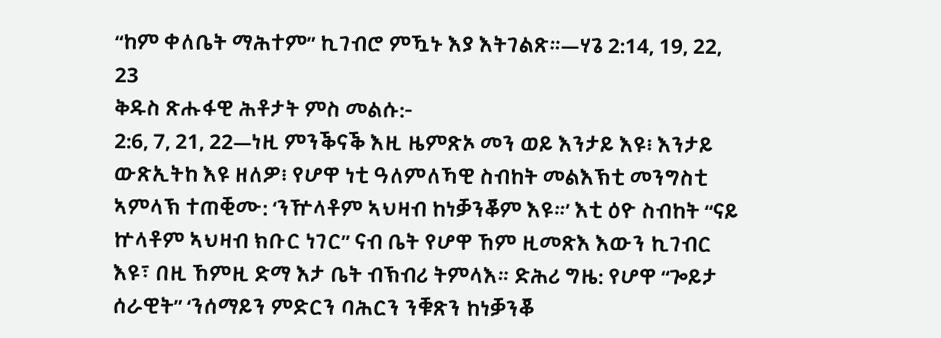“ከም ቀለቤት ማሕተም” ኪገብሮ ምዃኑ እያ እትገልጽ።—ሃጌ 2:14, 19, 22, 23
ቅዱስ ጽሑፋዊ ሕቶታት ምስ መልሱ:-
2:6, 7, 21, 22—ነዚ ምንቕናቕ እዚ ዜምጽኦ መን ወይ እንታይ እዩ፧ እንታይ ውጽኢትከ እዩ ዘለዎ፧ የሆዋ ነቲ ዓለምለኻዊ ስብከት መልእኽቲ መንግስቲ ኣምላኽ ተጠቒሙ: ‘ንዅላቶም ኣህዛብ ከነቓንቖም እዩ።’ እቲ ዕዮ ስብከት “ናይ ኵላቶም ኣህዛብ ክቡር ነገር” ናብ ቤት የሆዋ ኸም ዚመጽእ እውን ኪገብር እዩ፣ በዚ ኸምዚ ድማ እታ ቤት ብኽብሪ ትምላእ። ድሕሪ ግዜ: የሆዋ “ጐይታ ሰራዊት” ‘ንሰማይን ምድርን ባሕርን ንቑጽን ከነቓንቖ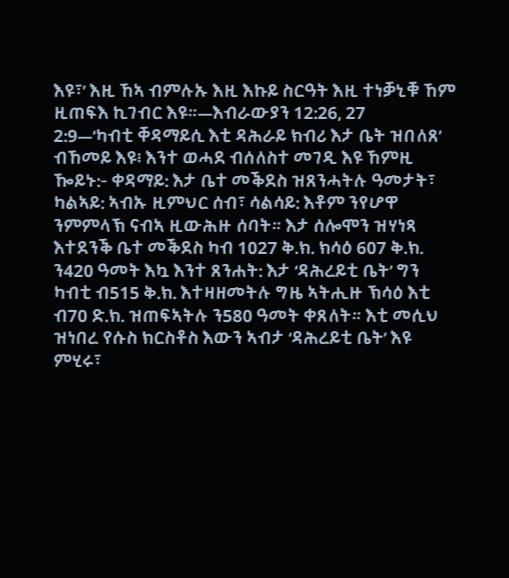እዩ፣’ እዚ ኸኣ ብምሉኡ እዚ እኩይ ስርዓት እዚ ተነቓኒቑ ኸም ዚጠፍእ ኪገብር እዩ።—እብራውያን 12:26, 27
2:9—‘ካብቲ ቐዳማይሲ እቲ ዳሕራይ ክብሪ እታ ቤት ዝበለጸ’ ብኸመይ እዩ፧ እንተ ወሓደ ብሰለስተ መገዲ እዩ ኸምዚ ዀይኑ:- ቀዳማይ: እታ ቤተ መቕደስ ዝጸንሓትሉ ዓመታት፣ ካልኣይ: ኣብኡ ዚምህር ሰብ፣ ሳልሳይ: እቶም ንየሆዋ ንምምላኽ ናብኣ ዚውሕዙ ሰባት። እታ ሰሎሞን ዝሃነጻ እተደንቕ ቤተ መቕደስ ካብ 1027 ቅ.ክ. ክሳዕ 607 ቅ.ክ. ን420 ዓመት እኳ እንተ ጸንሐት: እታ ‘ዳሕረይቲ ቤት’ ግን ካብቲ ብ515 ቅ.ክ. እተዛዘመትሉ ግዜ ኣትሒዙ ኽሳዕ እቲ ብ70 ድ.ክ. ዝጠፍኣትሉ ን580 ዓመት ቀጸለት። እቲ መሲህ ዝነበረ የሱስ ክርስቶስ እውን ኣብታ ‘ዳሕረይቲ ቤት’ እዩ ምሂሩ፣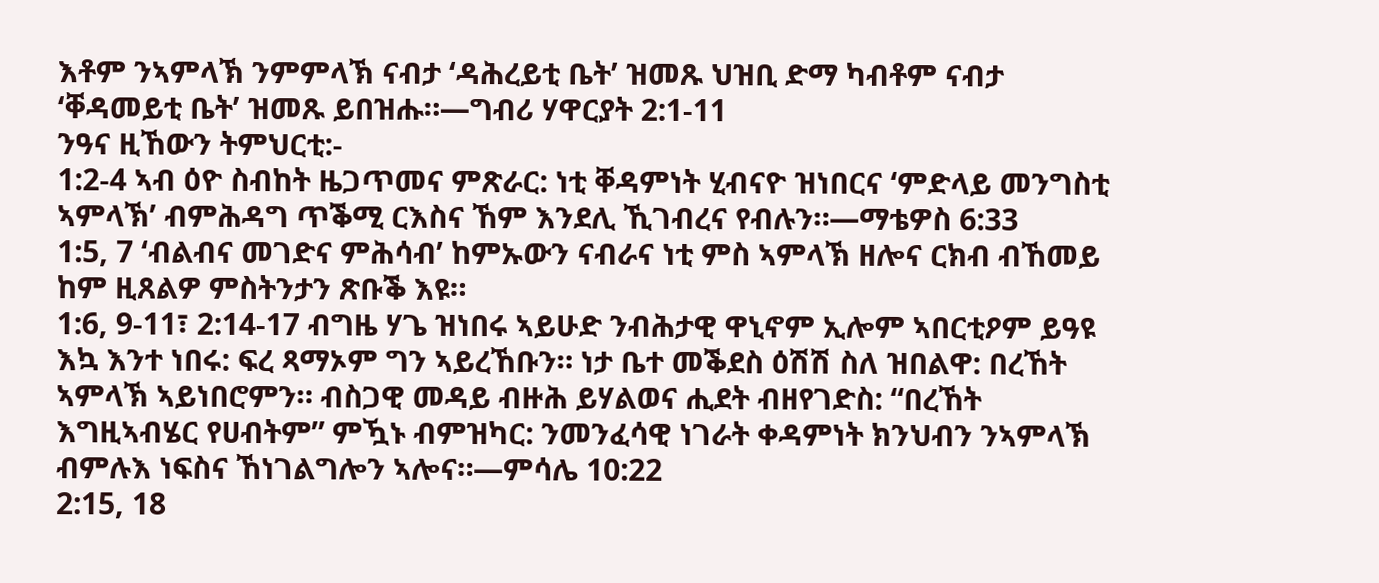እቶም ንኣምላኽ ንምምላኽ ናብታ ‘ዳሕረይቲ ቤት’ ዝመጹ ህዝቢ ድማ ካብቶም ናብታ ‘ቐዳመይቲ ቤት’ ዝመጹ ይበዝሑ።—ግብሪ ሃዋርያት 2:1-11
ንዓና ዚኸውን ትምህርቲ:-
1:2-4 ኣብ ዕዮ ስብከት ዜጋጥመና ምጽራር: ነቲ ቐዳምነት ሂብናዮ ዝነበርና ‘ምድላይ መንግስቲ ኣምላኽ’ ብምሕዳግ ጥቕሚ ርእስና ኸም እንደሊ ኺገብረና የብሉን።—ማቴዎስ 6:33
1:5, 7 ‘ብልብና መገድና ምሕሳብ’ ከምኡውን ናብራና ነቲ ምስ ኣምላኽ ዘሎና ርክብ ብኸመይ ከም ዚጸልዎ ምስትንታን ጽቡቕ እዩ።
1:6, 9-11፣ 2:14-17 ብግዜ ሃጌ ዝነበሩ ኣይሁድ ንብሕታዊ ዋኒኖም ኢሎም ኣበርቲዖም ይዓዩ እኳ እንተ ነበሩ: ፍረ ጻማኦም ግን ኣይረኸቡን። ነታ ቤተ መቕደስ ዕሽሽ ስለ ዝበልዋ: በረኸት ኣምላኽ ኣይነበሮምን። ብስጋዊ መዳይ ብዙሕ ይሃልወና ሒደት ብዘየገድስ: “በረኸት እግዚኣብሄር የሀብትም” ምዃኑ ብምዝካር: ንመንፈሳዊ ነገራት ቀዳምነት ክንህብን ንኣምላኽ ብምሉእ ነፍስና ኸነገልግሎን ኣሎና።—ምሳሌ 10:22
2:15, 18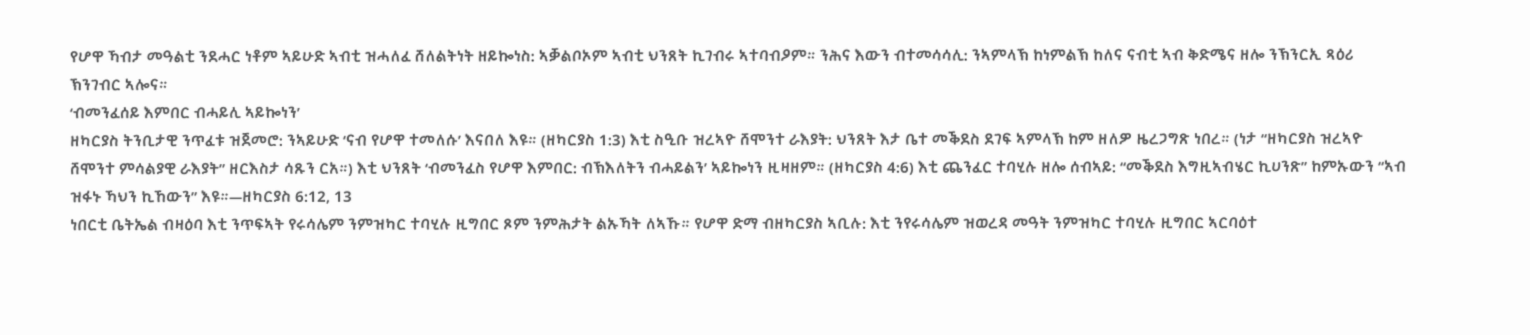የሆዋ ኻብታ መዓልቲ ንደሓር ነቶም ኣይሁድ ኣብቲ ዝሓለፈ ሸለልትነት ዘይኰነስ: ኣቓልቦኦም ኣብቲ ህንጸት ኪገብሩ ኣተባብዖም። ንሕና እውን ብተመሳሳሊ: ንኣምላኽ ከነምልኽ ከለና ናብቲ ኣብ ቅድሜና ዘሎ ንኽንርኢ ጻዕሪ ኽንገብር ኣሎና።
‘ብመንፈሰይ እምበር ብሓይሊ ኣይኰነን’
ዘካርያስ ትንቢታዊ ንጥፈቱ ዝጀመሮ: ንኣይሁድ ‘ናብ የሆዋ ተመለሱ’ እናበለ እዩ። (ዘካርያስ 1:3) እቲ ስዒቡ ዝረኣዮ ሸሞንተ ራእያት: ህንጸት እታ ቤተ መቕደስ ደገፍ ኣምላኽ ከም ዘለዎ ዜረጋግጽ ነበረ። (ነታ “ዘካርያስ ዝረኣዮ ሸሞንተ ምሳልያዊ ራእያት” ዘርእስታ ሳጹን ርአ።) እቲ ህንጸት ‘ብመንፈስ የሆዋ እምበር: ብኽእለትን ብሓይልን’ ኣይኰነን ዚዛዘም። (ዘካርያስ 4:6) እቲ ጨንፈር ተባሂሉ ዘሎ ሰብኣይ: “መቕደስ እግዚኣብሄር ኪሀንጽ” ከምኡውን “ኣብ ዝፋኑ ኻህን ኪኸውን” እዩ።—ዘካርያስ 6:12, 13
ነበርቲ ቤትኤል ብዛዕባ እቲ ንጥፍኣት የሩሳሌም ንምዝካር ተባሂሉ ዚግበር ጾም ንምሕታት ልኡኻት ለኣኹ። የሆዋ ድማ ብዘካርያስ ኣቢሉ: እቲ ንየሩሳሌም ዝወረዳ መዓት ንምዝካር ተባሂሉ ዚግበር ኣርባዕተ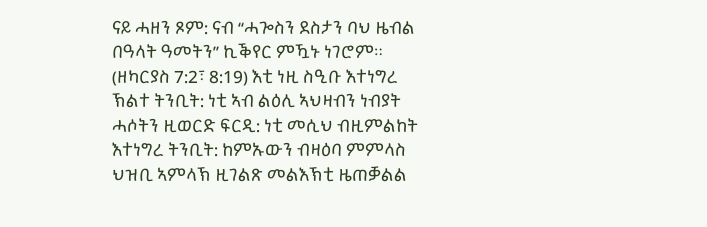ናይ ሓዘን ጾም: ናብ “ሓጐስን ደስታን ባህ ዜብል በዓላት ዓመትን” ኪቕየር ምዃኑ ነገሮም። (ዘካርያስ 7:2፣ 8:19) እቲ ነዚ ስዒቡ እተነግረ ኽልተ ትንቢት: ነቲ ኣብ ልዕሊ ኣህዛብን ነብያት ሓሶትን ዚወርድ ፍርዲ: ነቲ መሲህ ብዚምልከት እተነግረ ትንቢት: ከምኡውን ብዛዕባ ምምላስ ህዝቢ ኣምላኽ ዚገልጽ መልእኽቲ ዜጠቓልል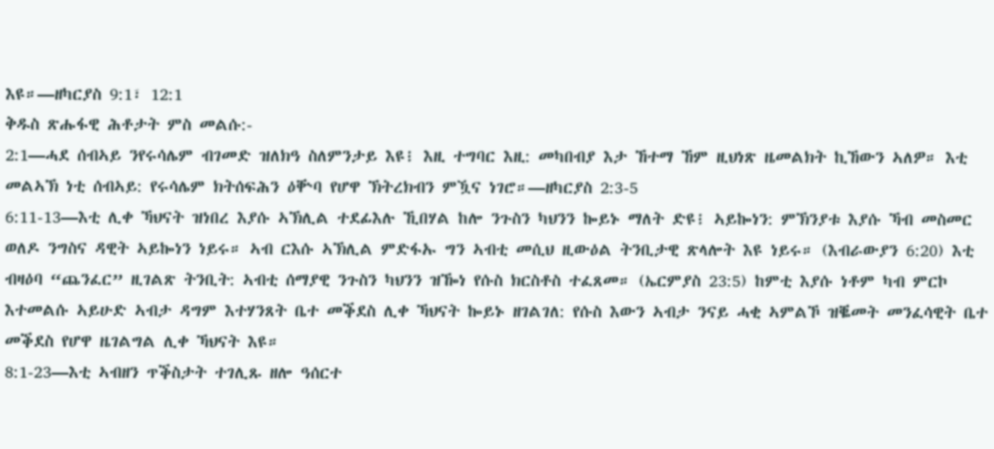እዩ።—ዘካርያስ 9:1፣ 12:1
ቅዱስ ጽሑፋዊ ሕቶታት ምስ መልሱ:-
2:1—ሓደ ሰብኣይ ንየሩሳሌም ብገመድ ዝለክዓ ስለምንታይ እዩ፧ እዚ ተግባር እዚ: መካበብያ እታ ኸተማ ኸም ዚህነጽ ዜመልክት ኪኸውን ኣለዎ። እቲ መልኣኽ ነቲ ሰብኣይ: የሩሳሌም ክትሰፍሕን ዕቝባ የሆዋ ኽትረክብን ምዃና ነገሮ።—ዘካርያስ 2:3-5
6:11-13—እቲ ሊቀ ኻህናት ዝነበረ እያሱ ኣኽሊል ተደፊእሉ ኺበሃል ከሎ ንጉስን ካህንን ኰይኑ ማለት ድዩ፧ ኣይኰነን: ምኽንያቱ እያሱ ኻብ መስመር ወለዶ ንግስና ዳዊት ኣይኰነን ነይሩ። ኣብ ርእሱ ኣኽሊል ምድፋኡ ግን ኣብቲ መሲህ ዚውዕል ትንቢታዊ ጽላሎት እዩ ነይሩ። (እብራውያን 6:20) እቲ ብዛዕባ “ጨንፈር” ዚገልጽ ትንቢት: ኣብቲ ሰማያዊ ንጉስን ካህንን ዝዀነ የሱስ ክርስቶስ ተፈጸመ። (ኤርምያስ 23:5) ከምቲ እያሱ ነቶም ካብ ምርኮ እተመልሱ ኣይሁድ ኣብታ ዳግም እተሃንጸት ቤተ መቕደስ ሊቀ ኻህናት ኰይኑ ዘገልገለ: የሱስ እውን ኣብታ ንናይ ሓቂ ኣምልኾ ዝቘመት መንፈሳዊት ቤተ መቕደስ የሆዋ ዜገልግል ሊቀ ኻህናት እዩ።
8:1-23—እቲ ኣብዘን ጥቕስታት ተገሊጹ ዘሎ ዓሰርተ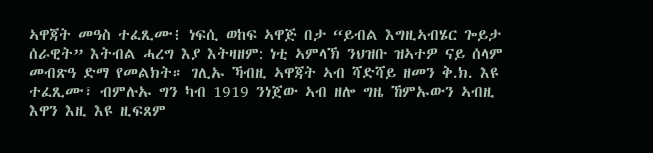ኣዋጃት መዓስ ተፈጺሙ፧ ነፍሲ ወከፍ ኣዋጅ በታ “ይብል እግዚኣብሄር ጐይታ ሰራዊት” እትብል ሓረግ እያ እትዛዘም: ነቲ ኣምላኽ ንህዝቡ ዝኣተዎ ናይ ሰላም መብጽዓ ድማ የመልክት። ገሊኡ ኻብዚ ኣዋጃት ኣብ ሻድሻይ ዘመን ቅ.ክ. እዩ ተፈጺሙ፣ ብምሉኡ ግን ካብ 1919 ንነጀው ኣብ ዘሎ ግዜ ኸምኡውን ኣብዚ እዋን እዚ እዩ ዚፍጸም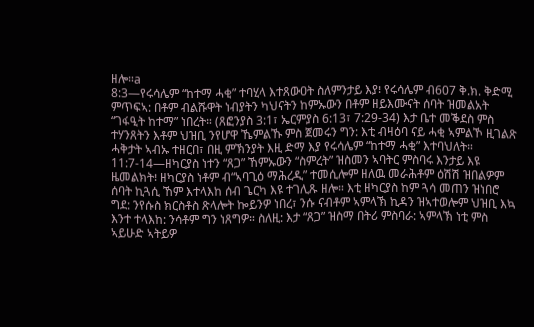ዘሎ።a
8:3—የሩሳሌም “ከተማ ሓቂ” ተባሂላ እተጸውዐት ስለምንታይ እያ፧ የሩሳሌም ብ607 ቅ.ክ. ቅድሚ ምጥፍኣ: በቶም ብልሹዋት ነብያትን ካህናትን ከምኡውን በቶም ዘይእሙናት ሰባት ዝመልአት “ገፋዒት ከተማ” ነበረት። (ጸፎንያስ 3:1፣ ኤርምያስ 6:13፣ 7:29-34) እታ ቤተ መቕደስ ምስ ተሃንጸትን እቶም ህዝቢ ንየሆዋ ኼምልኹ ምስ ጀመሩን ግን: እቲ ብዛዕባ ናይ ሓቂ ኣምልኾ ዚገልጽ ሓቅታት ኣብኡ ተዘርበ፣ በዚ ምኽንያት እዚ ድማ እያ የሩሳሌም “ከተማ ሓቂ” እተባህለት።
11:7-14—ዘካርያስ ነተን “ጸጋ” ኸምኡውን “ስምረት” ዝስመን ኣባትር ምስባሩ እንታይ እዩ ዜመልክት፧ ዘካርያስ ነቶም ብ“ኣባጊዕ ማሕረዲ” ተመሲሎም ዘለዉ መራሕቶም ዕሽሽ ዝበልዎም ሰባት ኪጓሲ ኸም እተላእከ ሰብ ጌርካ እዩ ተገሊጹ ዘሎ። እቲ ዘካርያስ ከም ጓሳ መጠን ዝነበሮ ግደ: ንየሱስ ክርስቶስ ጽላሎት ኰይንዎ ነበረ፣ ንሱ ናብቶም ኣምላኽ ኪዳን ዝኣተወሎም ህዝቢ እኳ እንተ ተላእከ: ንሳቶም ግን ነጸግዎ። ስለዚ: እታ “ጸጋ” ዝስማ በትሪ ምስባራ: ኣምላኽ ነቲ ምስ ኣይሁድ ኣትይዎ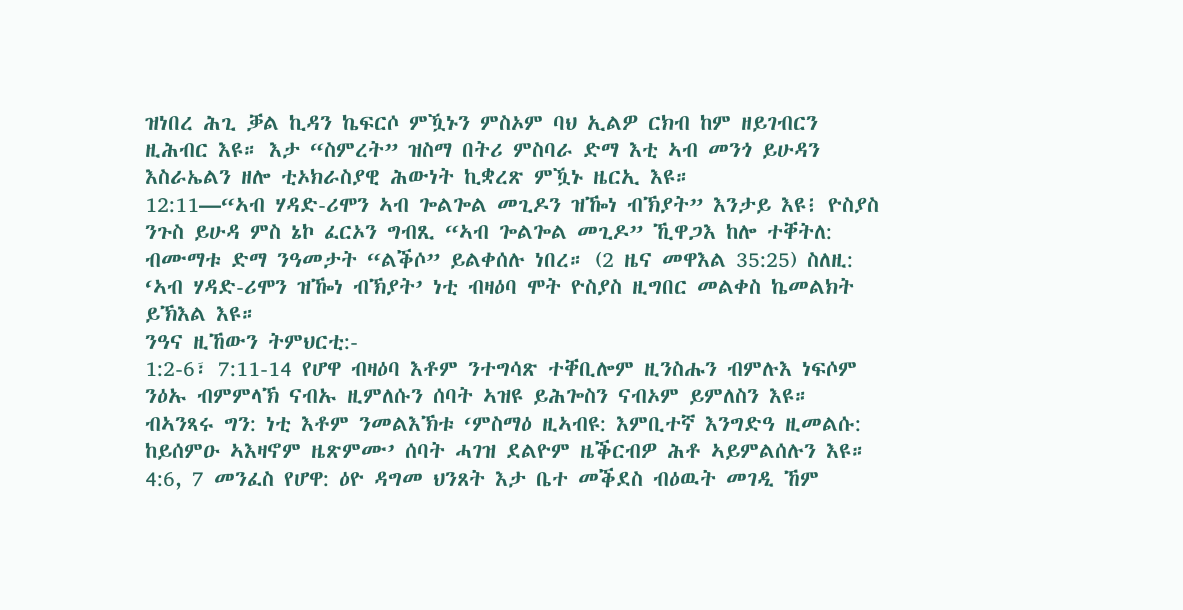ዝነበረ ሕጊ ቓል ኪዳን ኬፍርሶ ምዃኑን ምስኦም ባህ ኢልዎ ርክብ ከም ዘይገብርን ዚሕብር እዩ። እታ “ስምረት” ዝስማ በትሪ ምስባራ ድማ እቲ ኣብ መንጎ ይሁዳን እስራኤልን ዘሎ ቲኦክራስያዊ ሕውነት ኪቋረጽ ምዃኑ ዜርኢ እዩ።
12:11—“ኣብ ሃዳድ-ሪሞን ኣብ ጐልጐል መጊዶን ዝዀነ ብኽያት” እንታይ እዩ፧ ዮስያስ ንጉስ ይሁዳ ምስ ኔኮ ፈርኦን ግብጺ “ኣብ ጐልጐል መጊዶ” ኺዋጋእ ከሎ ተቐትለ: ብሙማቱ ድማ ንዓመታት “ልቕሶ” ይልቀሰሉ ነበረ። (2 ዜና መዋእል 35:25) ስለዚ: ‘ኣብ ሃዳድ-ሪሞን ዝዀነ ብኽያት’ ነቲ ብዛዕባ ሞት ዮስያስ ዚግበር መልቀስ ኬመልክት ይኽእል እዩ።
ንዓና ዚኸውን ትምህርቲ:-
1:2-6፣ 7:11-14 የሆዋ ብዛዕባ እቶም ንተግሳጽ ተቐቢሎም ዚንስሑን ብምሉእ ነፍሶም ንዕኡ ብምምላኽ ናብኡ ዚምለሱን ሰባት ኣዝዩ ይሕጐስን ናብኦም ይምለስን እዩ። ብኣንጻሩ ግን: ነቲ እቶም ንመልእኽቱ ‘ምስማዕ ዚኣብዩ: እምቢተኛ እንግድዓ ዚመልሱ: ከይሰምዑ ኣእዛኖም ዜጽምሙ’ ሰባት ሓገዝ ደልዮም ዜቕርብዎ ሕቶ ኣይምልሰሉን እዩ።
4:6, 7 መንፈስ የሆዋ: ዕዮ ዳግመ ህንጸት እታ ቤተ መቕደስ ብዕዉት መገዲ ኸም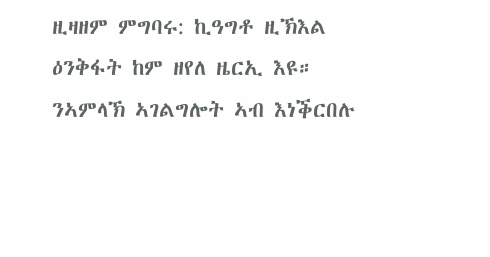ዚዛዘም ምግባሩ: ኪዓግቶ ዚኽእል ዕንቅፋት ከም ዘየለ ዜርኢ እዩ። ንኣምላኽ ኣገልግሎት ኣብ እነቕርበሉ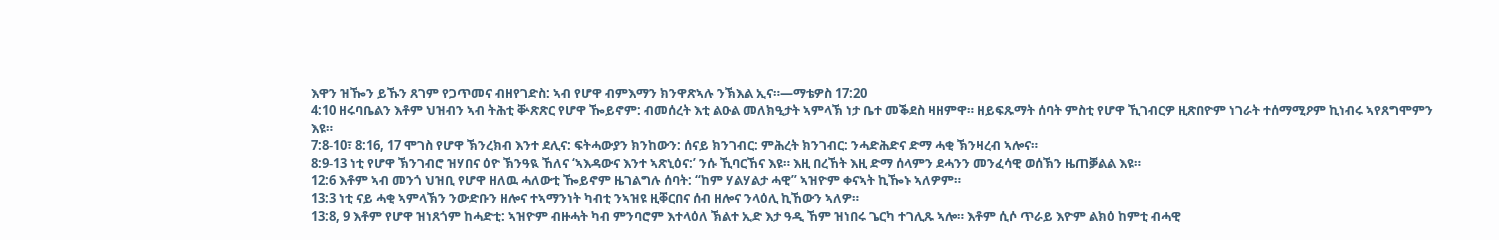እዋን ዝዀን ይኹን ጸገም የጋጥመና ብዘየገድስ: ኣብ የሆዋ ብምእማን ክንዋጽኣሉ ንኽእል ኢና።—ማቴዎስ 17:20
4:10 ዘሩባቤልን እቶም ህዝብን ኣብ ትሕቲ ቝጽጽር የሆዋ ዀይኖም: ብመሰረት እቲ ልዑል መለክዒታት ኣምላኽ ነታ ቤተ መቕደስ ዛዘምዋ። ዘይፍጹማት ሰባት ምስቲ የሆዋ ኺገብርዎ ዚጽበዮም ነገራት ተሰማሚዖም ኪነብሩ ኣየጸግሞምን እዩ።
7:8-10፣ 8:16, 17 ሞገስ የሆዋ ኽንረክብ እንተ ደሊና: ፍትሓውያን ክንከውን: ሰናይ ክንገብር: ምሕረት ክንገብር: ንሓድሕድና ድማ ሓቂ ኽንዛረብ ኣሎና።
8:9-13 ነቲ የሆዋ ኽንገብሮ ዝሃበና ዕዮ ኽንዓዪ ኸለና ‘ኣእዳውና እንተ ኣጽኒዕና:’ ንሱ ኺባርኸና እዩ። እዚ በረኸት እዚ ድማ ሰላምን ደሓንን መንፈሳዊ ወሰኽን ዜጠቓልል እዩ።
12:6 እቶም ኣብ መንጎ ህዝቢ የሆዋ ዘለዉ ሓለውቲ ዀይኖም ዜገልግሉ ሰባት: “ከም ሃልሃልታ ሓዊ” ኣዝዮም ቀናኣት ኪዀኑ ኣለዎም።
13:3 ነቲ ናይ ሓቂ ኣምላኽን ንውድቡን ዘሎና ተኣማንነት ካብቲ ንኣዝዩ ዚቐርበና ሰብ ዘሎና ንላዕሊ ኪኸውን ኣለዎ።
13:8, 9 እቶም የሆዋ ዝነጸጎም ከሓድቲ: ኣዝዮም ብዙሓት ካብ ምንባሮም እተላዕለ ኽልተ ኢድ እታ ዓዲ ኸም ዝነበሩ ጌርካ ተገሊጹ ኣሎ። እቶም ሲሶ ጥራይ እዮም ልክዕ ከምቲ ብሓዊ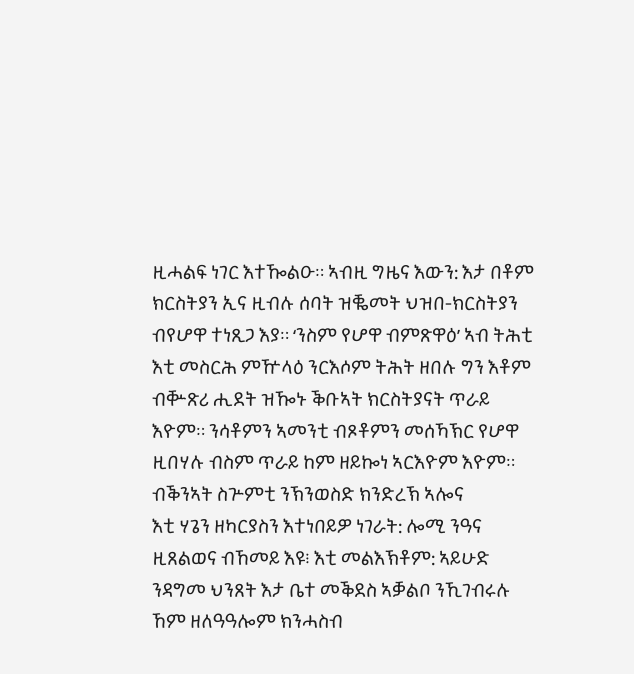ዚሓልፍ ነገር እተዀልዑ። ኣብዚ ግዜና እውን: እታ በቶም ክርስትያን ኢና ዚብሉ ሰባት ዝቘመት ህዝበ-ክርስትያን ብየሆዋ ተነጺጋ እያ። ‘ንስም የሆዋ ብምጽዋዕ’ ኣብ ትሕቲ እቲ መስርሕ ምዅላዕ ንርእሶም ትሕት ዘበሉ ግን እቶም ብቝጽሪ ሒደት ዝዀኑ ቕቡኣት ክርስትያናት ጥራይ እዮም። ንሳቶምን ኣመንቲ ብጾቶምን መሰኻኽር የሆዋ ዚበሃሉ ብስም ጥራይ ከም ዘይኰነ ኣርእዮም እዮም።
ብቕንኣት ስጕምቲ ንኽንወስድ ክንድረኽ ኣሎና
እቲ ሃጌን ዘካርያስን እተነበይዎ ነገራት: ሎሚ ንዓና ዚጸልወና ብኸመይ እዩ፧ እቲ መልእኽቶም: ኣይሁድ ንዳግመ ህንጸት እታ ቤተ መቕደስ ኣቓልቦ ንኺገብሩሉ ኸም ዘለዓዓሎም ክንሓስብ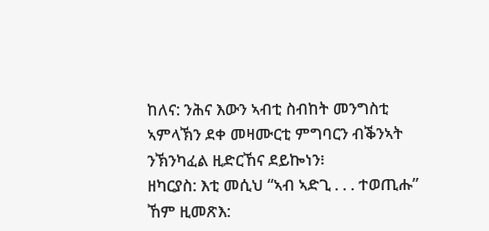ከለና: ንሕና እውን ኣብቲ ስብከት መንግስቲ ኣምላኽን ደቀ መዛሙርቲ ምግባርን ብቕንኣት ንኽንካፈል ዚድርኸና ደይኰነን፧
ዘካርያስ: እቲ መሲህ “ኣብ ኣድጊ . . . ተወጢሑ” ኸም ዚመጽእ: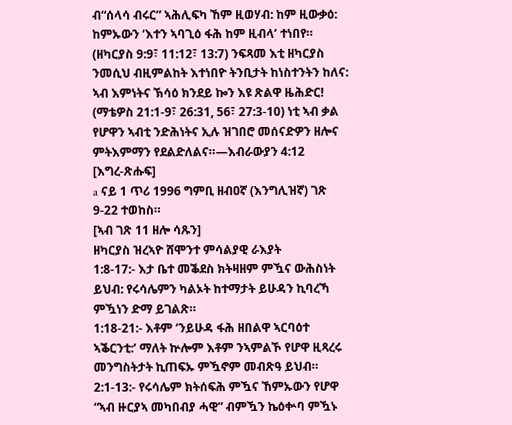ብ“ሰላሳ ብሩር” ኣሕሊፍካ ኸም ዚወሃብ: ከም ዚውቃዕ: ከምኡውን ‘እተን ኣባጊዕ ፋሕ ከም ዚብላ’ ተነበየ። (ዘካርያስ 9:9፣ 11:12፣ 13:7) ንፍጻመ እቲ ዘካርያስ ንመሲህ ብዚምልከት እተነበዮ ትንቢታት ከነስተንትን ከለና: ኣብ እምነትና ኽሳዕ ክንደይ ኰን እዩ ጽልዋ ዜሕድር! (ማቴዎስ 21:1-9፣ 26:31, 56፣ 27:3-10) ነቲ ኣብ ቃል የሆዋን ኣብቲ ንድሕነትና ኢሉ ዝገበሮ መሰናድዎን ዘሎና ምትእምማን የደልድለልና።—እብራውያን 4:12
[እግረ-ጽሑፍ]
a ናይ 1 ጥሪ 1996 ግምቢ ዘብዐኛ (እንግሊዝኛ) ገጽ 9-22 ተወከስ።
[ኣብ ገጽ 11 ዘሎ ሳጹን]
ዘካርያስ ዝረኣዮ ሸሞንተ ምሳልያዊ ራእያት
1:8-17:- እታ ቤተ መቕደስ ክትዛዘም ምዃና ውሕስነት ይህብ: የሩሳሌምን ካልኦት ከተማታት ይሁዳን ኪባረኻ ምዃነን ድማ ይገልጽ።
1:18-21:- እቶም ‘ንይሁዳ ፋሕ ዘበልዋ ኣርባዕተ ኣቕርንቲ:’ ማለት ኵሎም እቶም ንኣምልኾ የሆዋ ዚጻረሩ መንግስትታት ኪጠፍኡ ምዃኖም መብጽዓ ይህብ።
2:1-13:- የሩሳሌም ክትሰፍሕ ምዃና ኸምኡውን የሆዋ “ኣብ ዙርያኣ መካበብያ ሓዊ” ብምዃን ኬዕቍባ ምዃኑ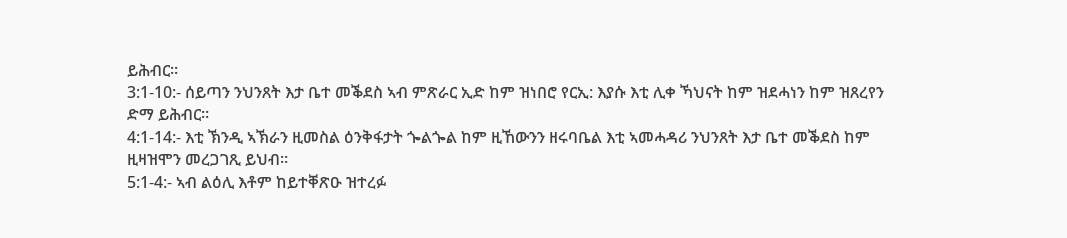ይሕብር።
3:1-10:- ሰይጣን ንህንጸት እታ ቤተ መቕደስ ኣብ ምጽራር ኢድ ከም ዝነበሮ የርኢ: እያሱ እቲ ሊቀ ኻህናት ከም ዝደሓነን ከም ዝጸረየን ድማ ይሕብር።
4:1-14:- እቲ ኽንዲ ኣኽራን ዚመስል ዕንቅፋታት ጐልጐል ከም ዚኸውንን ዘሩባቤል እቲ ኣመሓዳሪ ንህንጸት እታ ቤተ መቕደስ ከም ዚዛዝሞን መረጋገጺ ይህብ።
5:1-4:- ኣብ ልዕሊ እቶም ከይተቐጽዑ ዝተረፉ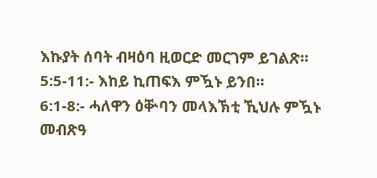እኩያት ሰባት ብዛዕባ ዚወርድ መርገም ይገልጽ።
5:5-11:- እከይ ኪጠፍእ ምዃኑ ይንበ።
6:1-8:- ሓለዋን ዕቝባን መላእኽቲ ኺህሉ ምዃኑ መብጽዓ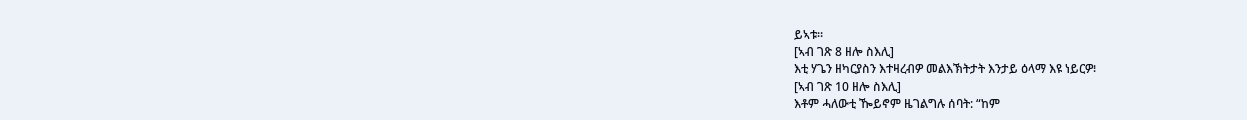ይኣቱ።
[ኣብ ገጽ 8 ዘሎ ስእሊ]
እቲ ሃጌን ዘካርያስን እተዛረብዎ መልእኽትታት እንታይ ዕላማ እዩ ነይርዎ፧
[ኣብ ገጽ 10 ዘሎ ስእሊ]
እቶም ሓለውቲ ዀይኖም ዜገልግሉ ሰባት: “ከም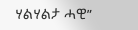ሃልሃልታ ሓዊ”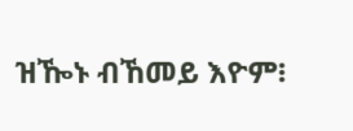ዝዀኑ ብኸመይ እዮም፧